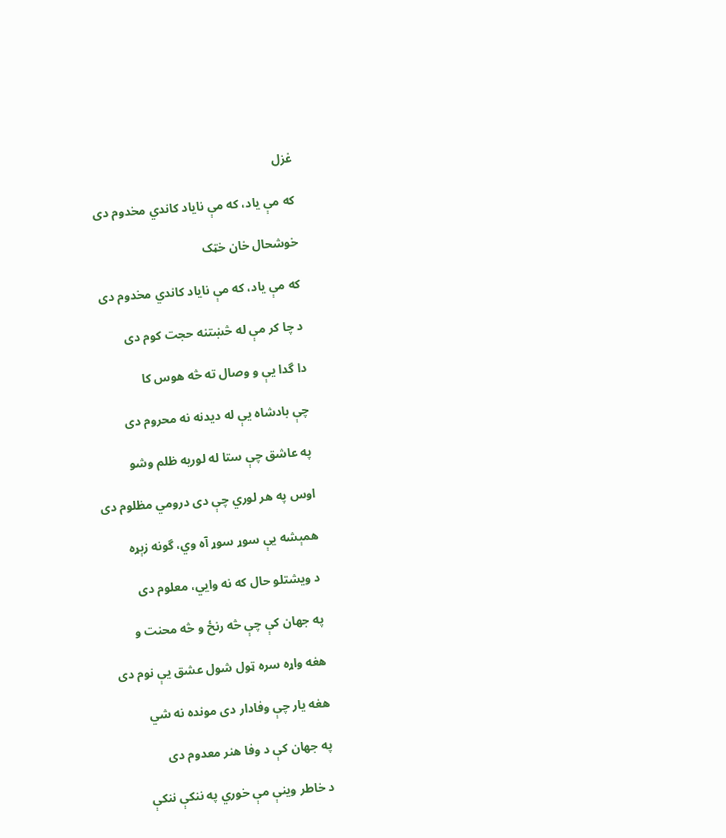غزل

که مې ياد، که مې ناياد کاندي مخدوم دی

خوشحال خان خټک

که مې ياد، که مې ناياد کاندي مخدوم دی

د چا کر مې له څښتنه حجت کوم دی

دا گدا يې و وصال ته څه هوس کا

چې بادشاه يې له ديدنه نه محروم دی

په عاشق چې ستا له لوريه ظلم وشو

اوس په هر لوري چې دی درومي مظلوم دی

همېشه يې سوړ سوړ آه وي، گونه زېړه

د ويشتلو حال که نه وايي، معلوم دی

په جهان کې چې څه رنځ و څه محنت و

هغه واړه سره ټول شول عشق يې نوم دی

هغه يار چې وفادار دی مونده نه شي

په جهان کې د وفا هنر معدوم دی

د خاطر وينې مې خوري په ننکې ننکې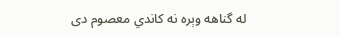له گناهه وېره نه کاندي معصوم دی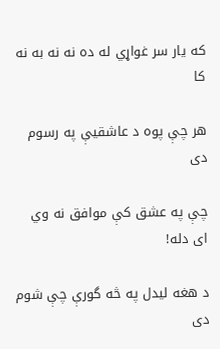که يار سر غواړي له ده نه نه به نه کا

هر چې پوه د عاشقيې په رسوم دی

چې په عشق کې موافق نه وي ای دله!

د هغه ليدل په څه گورې چې شوم دی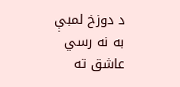د دوزخ لمبې به نه رسي عاشق ته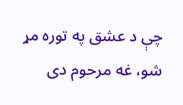چې د عشق په توره مړ شو، غه مرحوم دی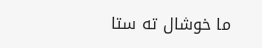ما خوشال ته ستا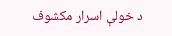د خولې اسرار مکشوف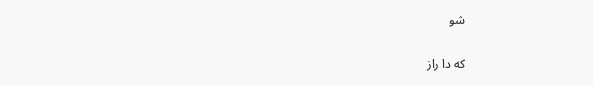شو

که دا راز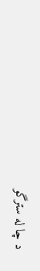د چا له سترگو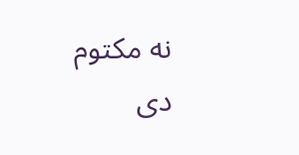نه مکتوم دی